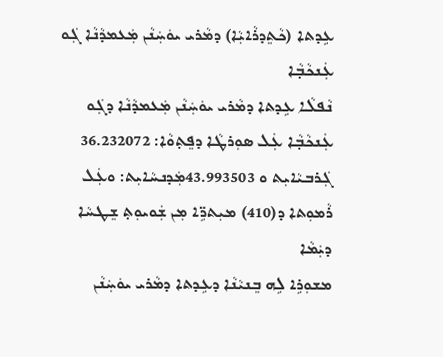ܥܹܕܬܐ (ܟܵܬܸܕܪܵܐܝܼܵܐ) ܕܡܵܪܝ ܝܘܿܚܲܢܵܢ ܡܲܥܡܕܵܢܵܐ ܓܲܘ ܥܲܢܟܵܒ݂ܵܐ
ܢܵܦܠܵܐ ܥܹܕܬܐ ܕܡܵܪܝ ܝܘܿܚܲܢܵܢ ܡܲܥܡܕܵܢܵܐ ܕܓܲܘ ܥܲܢܟܵܒ݂ܵܐ ܥܲܠ ܣܘܼܪܛܵܐ ܕܦܸܬ݂ܘܵܐ: 36.232072 ܓܲܪܒܝܵܐܝܼܬ ܘ 43.993503ܡܲܕܢܚܵܐܝܼܬ: ܘܥܲܠ ܪܵܡܘܼܬܐ ܕ(410) ܡܝܼܬܪܹ̈ܐ ܡܼܢ ܫܲܘܝܘܼܬ݂ ܫܸܛܚܵܐ ܕܝܲܡܵܐ
ܡܫܘܼܪܹܐ ܠܹܗ ܒܸܢܝܵܢܵܐ ܕܥܹܕܬܐ ܕܡܵܪܝ ܝܘܿܚܲܢܵܢ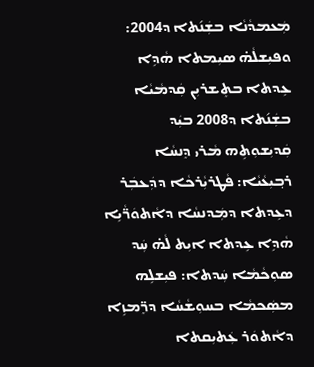ܡܲܥܡܕܵܢܵܐ ܒܫܲܢ݇ܬܐ ܕ2004: ܘܦܝܼܫܠܵܗ̇ ܣܝܼܡܬܐ ܗܵܕܹܐ ܥܹܕܬܐ ܒܬܸܫܪܝܼܢ ܩܲܕܡܵܝܵܐ ܒܫܲܢ݇ܬܐ ܕ2008 ܒܝܲܕ ܩܲܕܝܼܫܘܼܬܹܗ ܡܵܪܝ ܕܸܢܚܵܐ ܪܒ݂ܝܼܥܵܝܵܐ: ܦܵܛܪܝܼܵܪܟܵܐ ܕܕܲܥܒܲܪ ܕܥܹܕܬܐ ܕܡܲܕܢܚܵܐ ܕܐܵܬܘܿܪ̈ܵܝܹܐ ܗܵܕܹܐ ܥܹܕܬܐ ܐܝܼܬ ܠܵܗ̇ ܚܲܕ ܣܘܼܟܵܡܵܐ ܚܲܕܬܐ: ܦܝܼܫܠܹܗ ܡܣܲܟܡܵܐ ܒܚܘܼܫܵܚܵܐ ܕܪܸ̈ܡܙܹܐ ܕܐܵܬܘܿܪ ܥܲܬܝܼܩܬܐ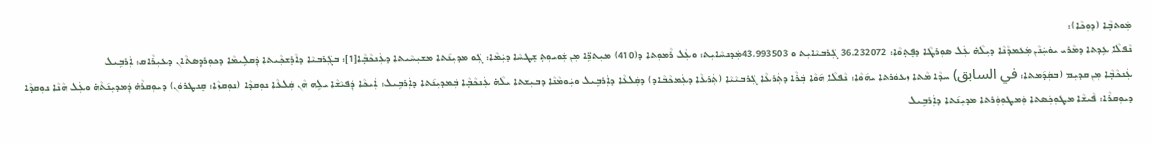ܡܲܘܬܒ݂ܵܐ (ܕܘܼܟܵܐ):
ܢܵܦܠܵܐ ܥܹܕܬܐ ܕܡܵܪܝ ܝܘܿܚܲܢܵܢ ܡܲܥܡܕܵܢܵܐ ܕܝܼܠܵܗ̇ ܥܲܠ ܣܘܼܪܛܵܐ ܕܦܸܬ݂ܘܵܐ: 36.232072 ܓܲܪܒܝܵܐܝܼܬ ܘ 43.993503ܡܲܕܢܚܵܐܝܼܬ: ܘܥܲܠ ܪܵܡܘܼܬܐ ܕ(410) ܡܝܼܬܪܹ̈ܐ ܡܼܢ ܫܲܘܝܘܼܬ݂ ܫܸܛܚܵܐ ܕܝܲܡܵܐ: ܓܲܘ ܡܕܝܼܢ݇ܬܐ ܡܫܝܼܚܵܝܬܐ ܕܥܲܢܟܵܒ݂ܵܐ[1]: ܒܓܲܪܒܝܵܐ ܕܐܵܪܸܫܟ݂ܵܝܬܐ ܕܲܩܠܹܝܡܵܐ ܕܟܘܼܪܕܸܣܬܵܐܢ ܕܥܝܼܪܵܐܩ: ܐܲܪܒܹܝܠ
ܥܲܢܟܵܒ݂ܵܐ ܡܼܢ ܩܕܝܼܡ (ܒܩܲܕ݇ܡܬܐ: في السابق) ܚܕܵܐ ܡܵܬܐ ܙܥܘܿܪܬܐ ܝܗ݇ܘܵܐ: ܢܵܦܠܵܐ ܗ݇ܘܵܐ ܒܲܪܵܐ ܕܬܲܪܥܵܐ ܓܲܪܒܝܵܝܵܐ (ܬܲܪܥܵܐ ܕܥܲܡܟܵܒܵܐܕ) ܕܩܲܠܥܵܐ ܕܐܲܪܒܹܝܠ ܘܝܲܘܡܵܢܵܐ ܕܒܝܼܫܬܐ ܝܠܵܗ̇ ܥܲܢܟܵܒ݂ܵܐ ܒܲܡܕܝܼܢ݇ܬܐ ܕܐܲܪܒܹܝܠ: ܐܲܝܟܵܐ ܕܲܦܝܵܫܵܐ ܝܠܹܗ ܗܵܢ ܩܲܠܥܵܐ ܢܘܼܩܕܵܐ (ܢܘܼܩܙܵܐ: ܩܸܢܛܪܘܿܢ) ܕܝܘܼܩܪܵܗ̇ ܕܲܡܕܝܼܢ݇ܬܵܗ̇ ܘܥܲܠ ܗܵܢܵܐ ܢܘܼܩܕܵܐ ܕܝܘܼܩܪܵܐ: ܦܵܝܫܵܐ ܡܛܘܼܟܲܣܬܐ ܘܲܡܛܘܼܘܲܪܬܐ ܡܕܝܼܢ݇ܬܐ ܕܐܲܪܒܹܝܠ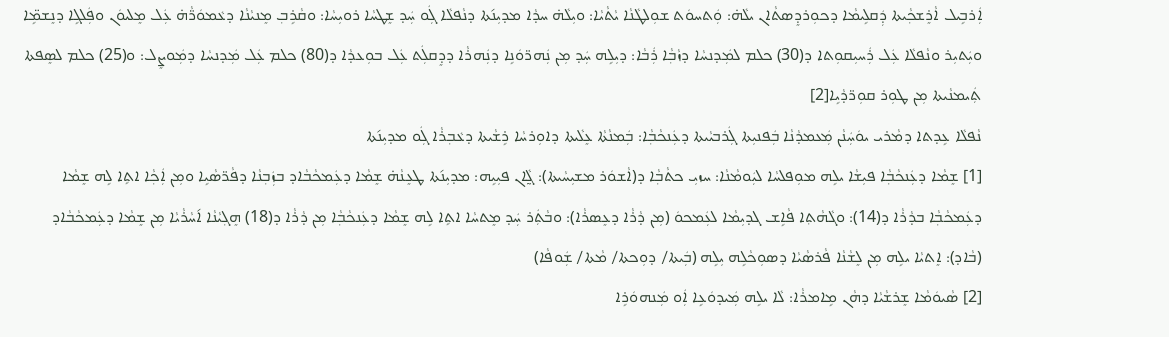ܐܲܪܒܹܝܠ ܐܵܪܸܫܟ݂ܵܝܬܐ ܕܲܩܠܹܝܡܵܐ ܕܟܘܼܪܕܸܣܬܵܐܢ ܝܠܵܗ̇: ܘܲܬܚܘܿܬ ܫܘܼܠܛܵܢܵܐ ܝܵܬܵܝܵܐ: ܘܝܼܠܵܗ̇ ܚܕܵܐ ܡܕܝܼܢ݇ܬܐ ܕܢܵܦܠܵܐ ܓܲܘ ܚܲܕ ܫܸܛܚܵܐ ܪܘܝܼܚܵܐ: ܘܩܵܪܹܒ݂ ܡܸܢܝܵܢܵܐ ܕܥܵܡܘܿܪ̈ܵܗ̇ ܥܲܠ ܡܸܠܝܘܿܢ ܘܦܲܠܓܹܐ ܕܢܸܫܡܹ̈ܐ ܘܝܲܬܝܼܪ ܘܢܵܦܠܵܐ ܥܲܠ ܪܲܚܝܼܩܘܼܬܐ ܕ(30) ܟܠܡ ܠܡܲܕܢܚܵܐ ܕܙܵܒ݂ܵܐ ܪܲܒܵܐ: ܕܝܼܠܹܗ ܚܲܕ ܡܼܢ ܢܲܗܪ̈ܘܿܢܹܐ ܕܢܲܗܪܵܐ ܕܕܸܩܠܲܬ ܥܲܠ ܒܘܼܥܕܵܐ ܕ(80) ܟܠܡ ܥܲܠ ܡܲܕܢܚܵܐ ܕܡܲܘܨܸܠ: ܘ(25) ܟܠܡ ܠܣܸܦܬܐ ܬܲܝܡܢܵܝܬܐ ܡܼܢ ܛܘܼܪ ܩܘܼܪ̈ܕܵܝܹܐ[2]
ܢܵܦܠܵܐ ܥܹܕܬܐ ܕܡܵܪܝ ܝܘܿܚܲܢܵܢ ܡܲܥܡܕܵܢܵܐ ܒܲܦܢܝܼܬܐ ܓܲܪܒܝܵܝܬܐ ܕܥܲܢܟܵܒ݂ܵܐ: ܒܲܡܢܵܬܵܐ ܥܸܠܵܝܬܐ ܕܐܘܼܪܚܵܐ ܪܹܫܵܝܬܐ ܕܥܵܒ݂ܪܵܐ ܓܲܘ ܡܕܝܼܢ݇ܬܐ
[1] ܫܸܡܵܐ ܕܥܲܢܟܵܒ݂ܵܐ ܦܝܼܫܵܐ ܝܠܹܗ ܡܘܼܦܠܚܵܐ ܠܝܲܘܡܵܢܵܐ: ܚܙܝܼ ܟܬܵܒ݂ܵܐ ܕ(ܐܵܫܘܿܪ ܡܫܝܼܚܵܝܬܐ): ܓ̰ܵܐܢ ܦܝܼܝܹܗ: ܡܕܝܼܢ݇ܬܐ ܛܥܸܢܵܗ̇ ܫܸܡܵܐ ܕܥܲܡܟܵܒܵܐܕ ܒܙܲܒ݂ܢܵܐ ܕܦܵܪ̈ܣܵܝܹܐ ܘܡܼܢ ܐܲܟ݂ܵܐ ܐܬܹܐ ܠܹܗ ܫܸܡܵܐ ܕܥܲܡܟܵܒ݂ܵܐ ܒܕܵܪܵܐ ܕ(14): ܘܓܵܗܵܬ݂ܐ ܦܵܐܹܫ ܓܕܝܼܡܵܐ ܠܥܲܡܟܘܿ (ܡܼܢ ܕܵܪܵܐ ܕܥܸܣܪܵܐ): ܘܒܵܬܲܪ ܚܲܕ ܡܸܬܚܵܐ ܐܬܹܐ ܠܹܗ ܫܸܡܵܐ ܕܥܲܢܟܵܒ݂ܵܐ ܡܼܢ ܕܵܪܵܐ ܕ(18) ܗܸܓ݂ܝܵܢܵܐ ܐ݇ܚܵܪܵܝܵܐ ܡܼܢ ܫܸܡܵܐ ܕܥܲܡܟܵܒܵܐܕ (ܒܵܐܕ): ܐܸܬܝܵܐ ܝܠܹܗ ܡܼܢ ܠܸܫܵܢܵܐ ܦܵܪܣܵܝܵܐ ܕܣܘܼܟܵܠܹܗ ܝܼܠܹܗ (ܒܲܝܬܐ/ ܕܘܼܟܬܐ/ ܡܵܬܐ/ ܫܲܘܦܵܐ)
[2] ܣܵܝܘܿܡܵܐ ܫܸܪܫܵܝܵܐ ܕܗܵܢ ܡܹܐܡܪܵܐ: ܠܵܐ ܝܠܹܗ ܡܲܝܕܘܿܥܹܐ ܐܲܘ ܡܲܢܗܘܿܪܹܐ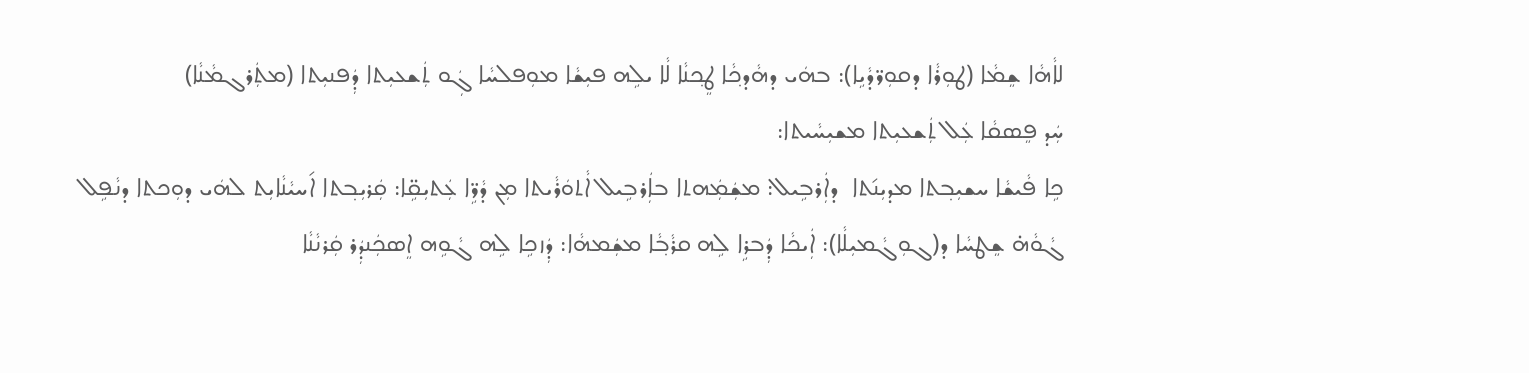ܠܐܵܗܵܐ ܫܸܡܵܐ (ܛܘܼܪܵܐ ܕܩܘܼܪ̈ܕܵܝܹܐ): ܒܗܿܝ ܕܗܵܕܟ݂ܵܐ ܛܸܟ݂ܢܵܐ ܠܵܐ ܝܠܹܗ ܦܝܼܫܵܐ ܡܘܼܦܠܚܵܐ ܓܲܘ ܬܲܫܥܝܼܬܐ ܕܲܦܢܝܼܬܐ (ܡܬܲܪܓܡܵܢܵܐ)
ܚܲܕ ܦܸܣܩܵܐ ܥܲܠ ܬܲܫܥܝܼܬܐ ܡܫܝܼܚܵܝܬܐ:
ܟܹܐ ܦܵܝܫܵܐ ܚܫܝܼܒ݂ܬܐ ܡܕܝܼܢ݇ܬܐ  ܕܐܲܪܒܹܝܠ: ܡܫܲܡܲܗܬܐ ܒܐܲܪܒܹܝܠ ܐܵܬܘܿܪܵܝܬܐ ܡܼܢ ܕܵܪܹ̈ܐ ܥܲܬܝܼܩܹ̈ܐ: ܩܲܪܝܼܒ݂ܬܐ ܐ݇ܚܝܵܢܵܐܝܼܬ ܠܗܿܝ ܕܘܼܟܬܐ ܕܢܵܦܹܠ ܓܵܘܵܗ̇ ܫܸܛܚܵܐ ܕ(ܓܘܼܓܵܡܝܼܠܵܐ): ܐܲܝܟܵܐ ܕܲܒܪܹܐ ܠܹܗ ܩܪܵܒ݂ܵܐ ܡܫܲܡܗܵܐ: ܕܲܙܟܹܐ ܠܹܗ ܓܵܘܹܗ ܐܸܣܟܲܢܕܲܪ ܩܲܪܢܵܢܵܐ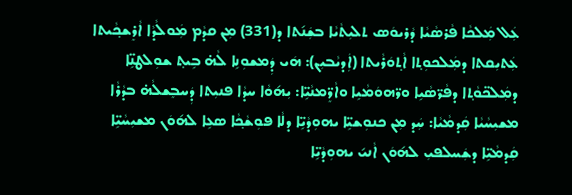ܥܲܠ ܡܲܠܟܵܐ ܦܵܪܣܵܝܵܐ ܕܵܪܝܘܿܣ ܬܠܝܼܬܵܝܵܐ ܒܫܲܢ݇ܬܐ ܕ(331) ܡܼܢ ܩܕܵܡ ܡܲܘܠܵܕܵܐ ܐܵܪܸܫܟ݂ܵܝܬܐ ܥܲܬܝܼܩܬܐ ܕܡܲܠܟܘܼܬ݂ܐ ܐܵܬ݂ܘܿܪܵܝܬܐ (ܐܲܕܝܵܒܝܼܢ): ܗܿܝ ܕܲܡܫܘܼܢܹܐ ܠܵܗ̇ ܒܹܝܬ݂ ܫܘܼܠܛܢܹ̈ܐ ܕܡܲܠܟ̈ܘܵܬ݂ܐ ܕܦܵܪ̈ܣܵܝܹܐ ܘܪ̈ܗܘܿܡܵܝܹܐ ܘܐܵܪܸ̈ܡܢܵܝܹ̈ܐ: ܝܼܗ݇ܘܵܐ ܚܕܵܐ ܦܢܝܼܬܐ ܕܲܚܒܸܫܠܵܗ̇ ܒܕܵܪܵܐ ܡܫܝܼܚܵܝܵܐ ܩܲܕܡܵܝܵܐ: ܚܲܕ ܡܼܢ ܟܢܘܼܫܝܹ̈ܐ ܝܗܘܼܕܵܝܹ̈ܐ ܕܠܵܐ ܦܘܼܫܵܟ݂ܵܐ ܣܥܹܐ ܠܗ݇ܘܿܢ ܡܫܝܼܚܵܝܹ̈ܐ ܩܲܕܡܵܝܹ̈ܐ ܕܫܲܚܠܦܝܼ ܠܗ݇ܘܿܢ ܐܵܢܝ݇ ܝܗܘܼܕܵܝܹ̈ܐ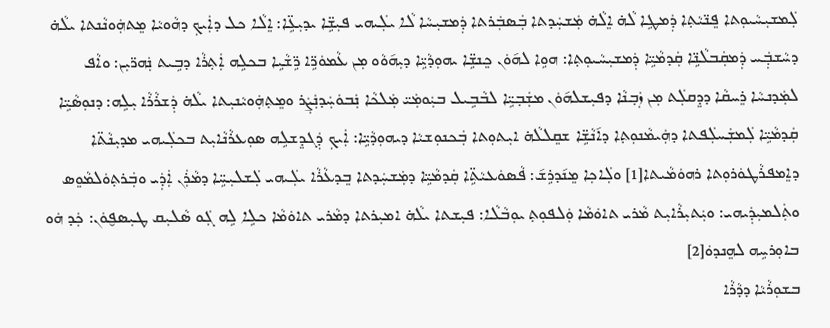ܠܲܡܫܝܼܚܵܝܘܼܬܐ ܦܸܢ̈ܝܵܬ݂ܐ ܕܲܡܛܹܐ ܠܵܗ̇ ܐܸܠܵܗ̇ ܡܲܫܚܲܕܬܐ ܒܲܣܒܲܪܬܐ ܕܲܡܫܝܼܚܵܐ ܠܵܐ ܝܠܲܝܗܝ ܦܝܼܫܹ̈ܐ ܝܕܝܼܥܹ̈ܐ: ܐܸܠܵܐ ܟܠ ܕܐܲܝܟ݂ ܕܗܵܘܝܵܐ ܡܸܬܗܲܘܢܵܢܬܐ ܝܠܵܗ̇ ܕܚܵܫܒ݂ܲܚ ܕܲܡܩܲܒܠܵܢܹ̈ܐ ܩܲܕܡܵܝܹ̈ܐ ܕܲܡܫܝܼܚܵܝܘܼܬ݂ܐ: ܗܘܹܐ ܠܗ݇ܘܿܢ ܟܸܢܫܹ̈ܐ ܝܗܘܼܕܵܝܹ̈ܐ ܕܝܼܗ݇ܘܵܘ ܡܼܢ ܥܵܡܘܿܪܹ̈ܐ ܪܹ̈ܫܵܝܹܐ ܒܟܠܹܗ ܐܲܬ݂ܪܵܐ ܕܒܹܝܬ ܢܲܗܪ̈ܝܼܢ: ܘܐܵܦ ܠܡܲܕܢܚܵܐ ܪܸܚܩܵܐ ܕܕܸܩܠܲܬ ܡܼܢ ܙܲܒ݂ܢܵܐ ܕܦܝܼܫܠܗ݇ܘܿܢ ܡܫܲܒ݂ܝܹ̈ܐ ܠܒܵܒܹܝܠ ܒܝܲܘܡܲܝ̈ ܡܲܠܟܵܐ ܢܲܒܘܿܚܲܕܢܲܨܲܪ ܘܡܸܬ݂ܗܲܘܝܵܢܝܼܬܐ ܝܠܵܗ̇ ܕܲܫܪܵܪܵܐ ܝܼܠܹܗ: ܕܢܘܼܣܵܝܹ̈ܐ ܩܲܕܡܵܝܹ̈ܐ ܠܲܡܫܲܚܠܲܦܬܐ ܕܗܲܝܡܵܢܘܼܬ݂ܐ ܕܐ݇ܢܵܫܹ̈ܐ ܫܩܸܠܠܵܗ̇ ܐܝܼܬܘܼܬܐ ܒܲܟܢܘܼܫܝܵܐ ܕܝܗܘܼܕܵܝܹ̈ܐ: ܐܲܝܟ݂ ܕܲܓܕܸܫܠܹܗ ܣܘܼܥܪܵܢܵܐܝܼܬ ܒܟܠܲܝܗܝ ܡܕܝܼܢܵܬ̈ܐ ܕܐܸܡܦܪܵܛܘܿܪܘܼܬܐ ܪܗܘܿܡܵܝܬܐ[1] ܘܠܲܐܟ݂ܐ ܡܸܢ݇ܕܪܹܫ݇: ܦܵܣܘܿܥܝܵܬܹ̈ܐ ܩܲܕܡܵܝܹ̈ܐ ܕܡܲܫܚܲܕܬܐ ܒܸܕܥܵܪܵܐ ܝܠܲܝܗܝ ܠܲܫܠܝܼܚܹ̈ܐ ܕܡܵܪܲܢ ܐܲܕܲܝ ܘܒܲܪܬ݂ܘܿܠܡܵܘܸܣ ܘܬܲܠܡܝܼܕܲܝܗܝ: ܘܝܲܬܝܼܪܵܐܝܼܬ ܡܵܪܝ ܬܐܘܿܡܵܐ ܘܲܠܦܘܼܬ݂ ܝܘܼܒܵܠܵܐ: ܦܝܼܫܬܐ ܝܠܵܗ̇ ܐܡܝܼܪܬܐ ܕܡܵܪܝ ܬܐܘܿܡܵܐ ܟܠܹܐ ܠܹܗ ܓܲܘ ܣܵܠܝܼܩ ܛܝܼܣܦ̮ܘܿܢ: ܟܲܕ ܗܿܘ ܒܐܘܼܪܚܹܗ ܠܗܸܢܕܘܿ[2]
ܒܫܘܼܪܵܝܵܐ ܕܕܵܪܵܐ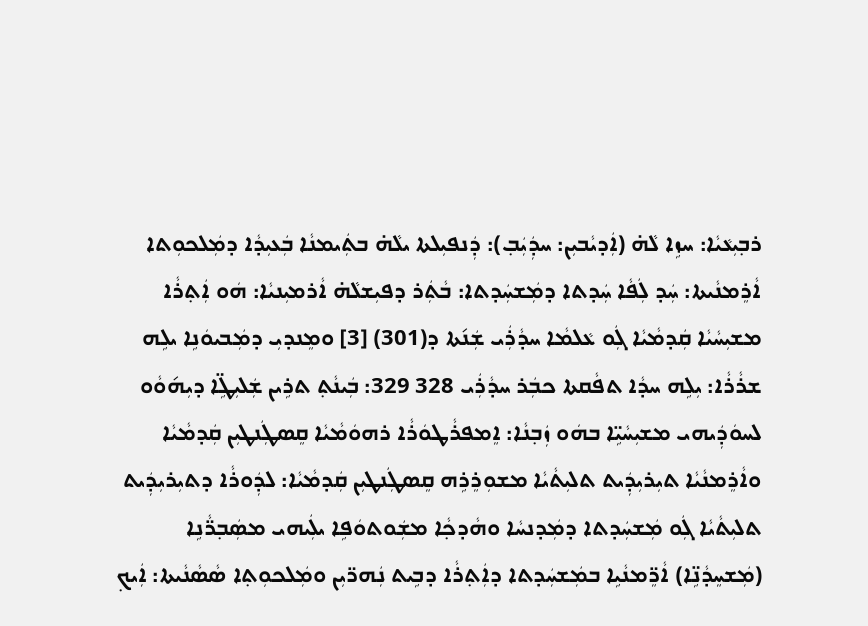ܪܒ݂ܝܼܥܵܝܵܐ: ܚܙܹܐ ܠܵܗ̇ (ܐܲܕܝܵܒܝܼܢ: ܚܕܲܝܲܒ݂): ܕܲܢܦܝܼܠܬܐ ܝܠܵܗ̇ ܒܬܲܝܡܢܵܐ ܒܲܥܝܼܕܵܐ ܕܡܲܠܟܘܼܬܐ ܐܵܪܸܡܢܵܝܬܐ: ܚܲܕ ܠܲܦܵܐ ܚܲܕܬܐ ܕܡܲܫܚܲܕܬܐ: ܒܵܬܲܪ ܕܦܝܼܫܠܵܗ̇ ܐܵܪܡܝܼܢܝܵܐ: ܗܿܘ ܐܲܬ݂ܪܵܐ ܡܫܝܼܚܵܝܵܐ ܩܲܕܡܵܝܵܐ ܓܲܘ ܥܵܠܡܵܐ ܚܕܵܪܲܝ ܫܲܢ݇ܬܐ ܕ(301) [3] ܘܡܸܢܕܝܼ ܕܡܲܒܝܘܿܢܹܐ ܝܠܹܗ ܫܪܵܪܵܐ: ܝܼܠܹܗ ܚܕܵܐ ܬܦܵܩܬܐ ܟܒܲܪ ܚܕܵܪܲܝ 328 329: ܒܲܝܢܵܬ݂ ܬܪܹܝܢ ܫܲܠܝܼܛܹ̈ܐ ܕܝܼܗ݇ܘܵܘ ܠܚܘܿܕܲܝܗܝ ܡܫܝܼܚܵܝܹ̈ܐ ܒܗܿܘ ܙܲܒ݂ܢܵܐ: ܐܸܡܦܪܵܛܘܿܪܵܐ ܪܗܘܿܡܵܝܵܐ ܩܸܣܛܲܢܛܝܼܢ ܩܲܕܡܵܝܵܐ ܘܐܵܪܸܡܢܵܝܵܐ ܬܝܼܪܝܼܕܲܝܬ ܬܠܝܼܬܵܝܵܐ ܡܫܘܼܪܸܪܹܗ ܩܸܣܛܲܢܛܝܼܢ ܩܲܕܡܵܝܵܐ: ܠܕܲܘܪܵܐ ܕܬܝܼܪܝܼܕܲܝܬ ܬܠܝܼܬܵܝܵܐ ܓܲܘ ܡܲܫܚܲܕܬܐ ܕܡܲܕܢܚܵܐ ܘܗܵܕܟ݂ܵܐ ܡܫܲܘܬܘܿܦܹܐ ܝܠܲܝܗܝ ܡܣܲܒ݂ܪ̈ܵܢܹܐ (ܡܲܫܚܸܕܵܢܹ̈ܐ) ܐܵܪܸ̈ܡܢܵܝܹܐ ܒܡܲܫܚܲܕܬܐ ܕܐܲܬ݂ܪܵܐ ܕܒܹܝܬ ܢܲܗܪ̈ܝܼܢ ܘܡܲܠܟܘܼܬ݂ܐ ܣܵܣܵܢܵܝܬܐ: ܐܲܝܟ݂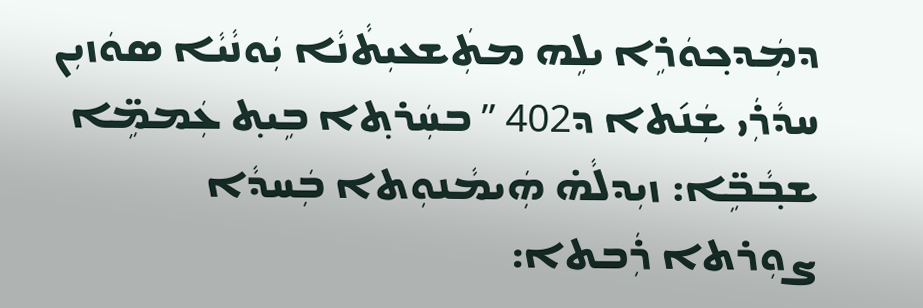ܕܡܲܕܟ݂ܘܿܪܹܐ ܝܠܹܗ ܡܬܲܫܥܝܼܬܵܢܵܐ ܝܲܘܢܵܝܵܐ ܣܘܿܙܝܼܢ ܚܕܵܪܲܝ ܫܲܢ݇ܬܐ ܕ402 ” ܒܚܲܪܬ݂ܐ ܒܹܝܬ݂ ܥܲܡܡܹ̈ܐ ܫܒ݂ܵܒܹ̈ܐ: ܙܝܼܕܠܵܗ̇ ܗܲܝܡܵܢܘܼܬܐ ܒܲܚܕܵܐ ܨܘܼܪܬܐ ܪܲܒܬܐ: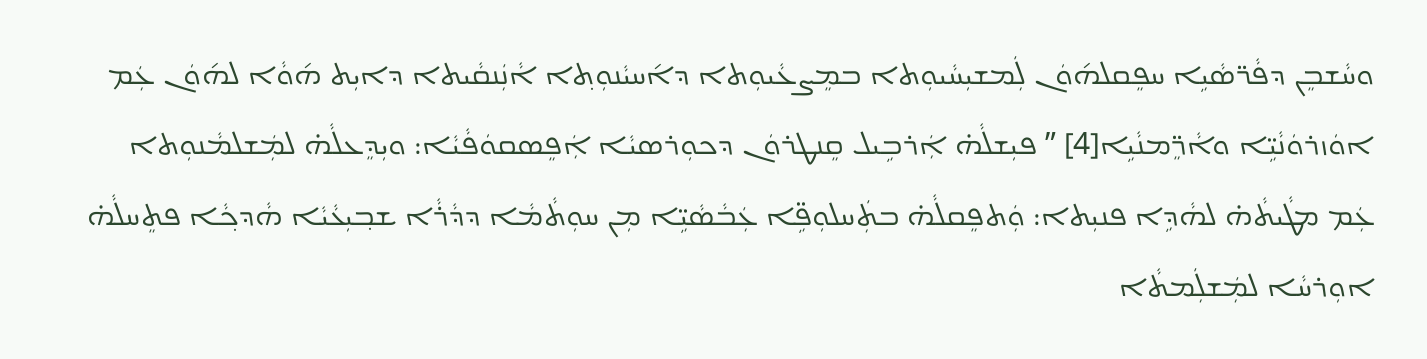ܘܚܵܫܒܸܢ ܕܦܵܪ̈ܣܵܝܹܐ ܚܦܸܩܠܗ݇ܘܿܢ ܠܲܡܫܝܼܚܵܝܘܼܬܐ ܒܡܸܨܥܵܝܘܼܬܐ ܕܐ݇ܚܝܵܢܘܼܬ݂ܐ ܐܵܢܲܢܩܵܝܬܐ ܕܐܝܼܬ ܗ݇ܘܵܐ ܠܗ݇ܘܿܢ ܥܲܡ ܐܘܿܙܪܘܿܢܵܝܹ̈ܐ ܘܐܵܪܸ̈ܡܢܵܝܹܐ[4] ” ܦܝܼܫܠܵܗ̇ ܐܲܪܒܹܝܠ ܩܸܢܛܪܘܿܢ ܕܟܘܼܪܣܝܵܐ ܐܲܦܸܣܩܘܿܦܵܝܵܐ: ܘܝܼܕܸܥܠܵܗ̇ ܠܡܲܫܠܡܵܢܘܼܬܐ ܥܲܡ ܡܛܵܝܬܵܗ̇ ܠܗܵܕܹܐ ܦܢܝܼܬܐ: ܘܲܬܦܸܩܠܵܗ̇ ܒܬܲܚܠܘܼܦܹ̈ܐ ܥܲܒܵܣܵܝܹ̈ܐ ܡܼܢ ܚܘܼܬܵܡܵܐ ܕܕܵܪܵܐ ܫܒ݂ܝܼܥܵܝܵܐ ܗܵܕܟ݂ܵܐ ܦܬܸܚܠܵܗ̇ ܐܘܼܪܚܵܐ ܠܡܲܫܠܲܡܬܵܐ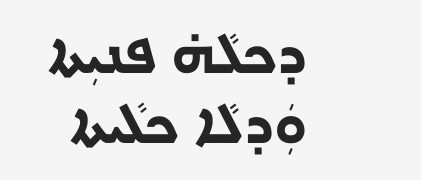ܕܟܠܵܗ̇ ܦܢܝܼܬܐ ܘܲܕܠܵܐ ܟܠܵܝܬܐ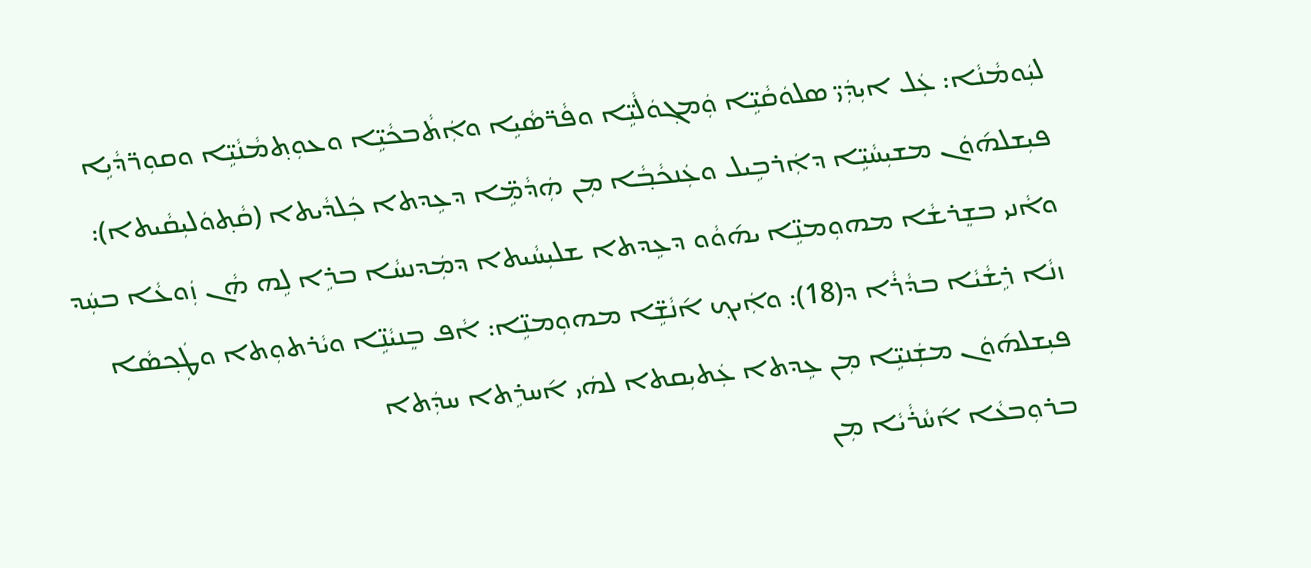ܠܝܲܘܡܵܢܵܐ: ܥܲܠ ܐܝܼܕܲܝ̈ ܣܠܘܿܩܵܝܹ̈ܐ ܘܲܡܓ݂ܘܿܠܵܝܹ̈ܐ ܘܦܵܪ̈ܣܵܝܹܐ ܘܐܲܬܵܒܟܵܝܹ̈ܐ ܘܥܘܼܬ݂ܡܵܢܵܝܹ̈ܐ ܘܩܘܼܪ̈ܕܵܝܹܐ
ܦܝܼܫܠܗ݇ܘܿܢ ܡܫܝܼܚܵܝܹ̈ܐ ܕܐܲܪܒܹܝܠ ܘܥܲܢܟܵܒ݂ܵܐ ܡܼܢ ܗܲܕܵܡܹ̈ܐ ܕܥܹܕܬܐ ܟܲܠܕܵܝܬܐ (ܩܵܬ݂ܘܿܠܝܼܩܵܝܬܐ): ܘܐܵܢܝ ܒܫܸܪܫܵܐ ܡܗܘܼܡܢܹ̈ܐ ܝܗ݇ܘܵܘ ܕܥܹܕܬܐ ܫܠܝܼܚܵܝܬܐ ܕܡܲܕܢܚܵܐ ܒܪܹܐ ܠܹܗ ܗܵܢ ܙܲܘܥܵܐ ܒܚܲܕ ܙܢܵܐ ܪܹܫܵܝܵܐ ܒܕܵܪܵܐ ܕ(18): ܘܐܲܝܟ݂ ܐ݇ܢܵܫܹ̈ܐ ܡܗܘܼܡܢܹ̈ܐ: ܐܵܦ ܒܸܢܝܵܢܹ̈ܐ ܘܝܵܪܬܘܼܬܐ ܘܛܲܟ݂ܣܵܐ ܦܝܼܫܠܗ݇ܘܿܢ ܡܫܲܢܝܹ̈ܐ ܡܼܢ ܥܹܕܬܐ ܥܲܬܝܼܩܬܐ ܠܗܿܝ ܐ݇ܚܪܹܬܐ ܚܕܲܬܐ
ܒܪܘܼܒܥܵܐ ܐ݇ܚܵܪܵܝܵܐ ܡܼܢ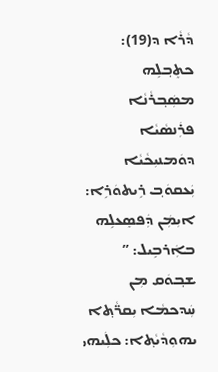ܕܵܪܵܐ ܕ(19): ܟܬܸܒ݂ܠܹܗ ܡܣܲܒ݂ܪܵܢܵܐ ܦܪܲܢܣܵܝܵܐ ܕܘܿܡܢܝܼܟܵܝܵܐ ܝܲܥܩܘܿܒ݂ ܪܹܝܬܘܿܪܹܐ: ܐܝܼܡܲܢ ܕܲܦܣܸܥܠܹܗ ܒܐܲܪܒܹܝܠ: ” ܫܒ݂ܘܿܩ ܡܼܢ ܚܲܕܟܡܵܐ ܝܼܩܪ̈ܵܬ݂ܐ ܝܗܘܼܕܵܝܵܬ݂ܐ: ܟܠܲܝܗܝ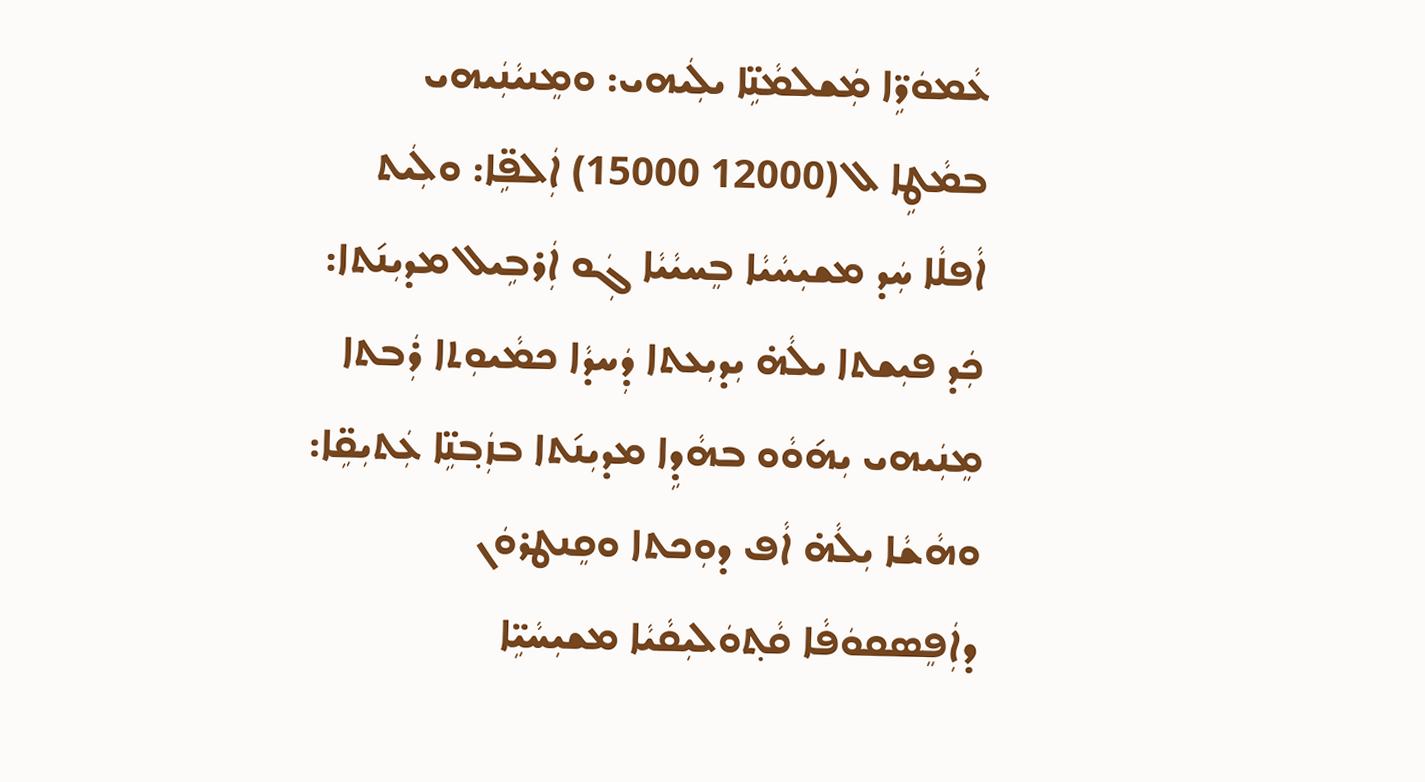ܥܵܡܘܿܪܹ̈ܐ ܡܲܫܠܡܵܢܹ̈ܐ ܝܠܲܝܗܝ: ܘܡܸܢܝܵܢܲܝܗܝ ܒܡܵܛܹܐ ܠ (12000 15000) ܐܲܠܦܹ̈ܐ: ܘܠܲܝܬ ܐܵܦܠܵܐ ܚܲܕ ܡܫܝܼܚܵܝܵܐ ܒܸܚܝܵܝܵܐ ܓܲܘ ܐܲܪܒܹܝܠ ܡܕܝܼܢ݇ܬܐ: ܟܲܕ ܦܝܼܫܬܐ ܝܠܵܗ̇ ܝܼܕܝܼܥܬܐ ܕܲܚܕܵܐ ܟܡܵܝܘܼܬܐ ܪܲܒܬܐ ܡܸܢܲܝܗܝ ܝܼܗ݇ܘܵܘ ܒܗܵܕܹܐ ܡܕܝܼܢ݇ܬܐ ܒܙܲܒ݂ܢܹ̈ܐ ܥܲܬܝܼܩܹ̈ܐ: ܘܗܵܫܵܐ ܝܼܠܵܗ̇ ܐܵܦ ܕܘܼܟܬܐ ܘܩܸܢܛܪܘܿܢ ܕܐܲܦܸܣܩܘܿܦܵܐ ܩܵܬ݂ܘܿܠܝܼܩܵܝܵܐ ܡܫܝܼܚܵܝܹ̈ܐ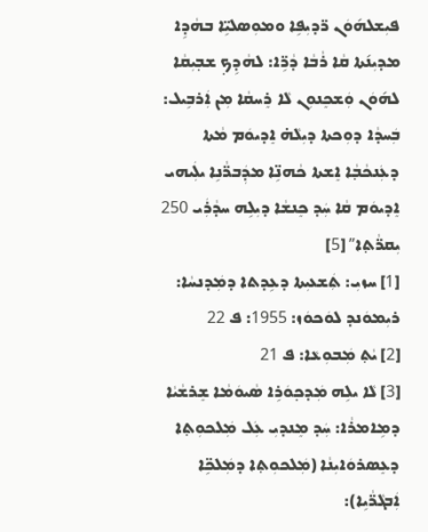ܦܝܼܫܠܗ݇ܘܿܢ ܪ̈ܕܝܼܦܹܐ ܘܡܘܼܣܠܝܹ̈ܐ ܒܗܵܕܹܐ ܡܕܝܼܢ݇ܬܐ ܩܵܐ ܪܵܒܵܐ ܕܵܪܹ̈ܐ: ܠܗܵܕܹܟ݂ ܫܒ݂ܝܼܩܵܐ ܠܗ݇ܘܿܢ ܘܲܫܟܸܢܘܼܢ ܠܵܐ ܪܸܚܩܵܐ ܡܼܢ ܐܲܪܒܹܝܠ: ܒܲܚܕܵܐ ܕܘܼܟܬܐ ܕܝܼܠܵܗ̇ ܐܸܕܝܘܿܡ ܡܵܬܐ ܕܥܲܢܟܵܒ݂ܵܐ ܐܸܫܬܐ ܟܵܗܢܹ̈ܐ ܡܕܲܒܪ̈ܵܢܹܐ ܝܠܲܝܗܝ ܐܸܕܝܘܿܡ ܩܵܐ ܚܲܕ ܟܸܢܫܵܐ ܕܝܼܠܹܗ ܚܕܵܪܲܝ 250 ܝܼܩܪ̈ܵܬ݂ܐ” [5]
[1] ܚܙܝܼ: ܬܲܫܥܝܼܬܐ ܕܥܹܕܬܐ ܕܡܲܕܢܚܵܐ: ܪܝܼܡܘܿܢܕ ܠܘܿܟܘܿܙ: 1955: ܦ 22
[2] ܝܵܬ݂ ܡܲܒܘܼܥܵܐ: ܦ 21
[3] ܠܵܐ ܝܠܹܗ ܡܲܕܟ݂ܘܿܪܹܐ ܣܵܝܘܿܡܵܐ ܫܸܪܫܵܝܵܐ ܕܡܹܐܡܪܵܐ: ܚܲܕ ܡܸܢܕܝܼ ܥܲܠ ܡܲܠܟܘܼܬ݂ܐ ܕܥܸܣܪܘܿܐܝܼܢܵܐ (ܡܲܠܟܘܼܬ݂ܐ ܕܡܲܠܟܹ̈ܐ ܐܲܒܓܵܪ̈ܵܝܹܐ):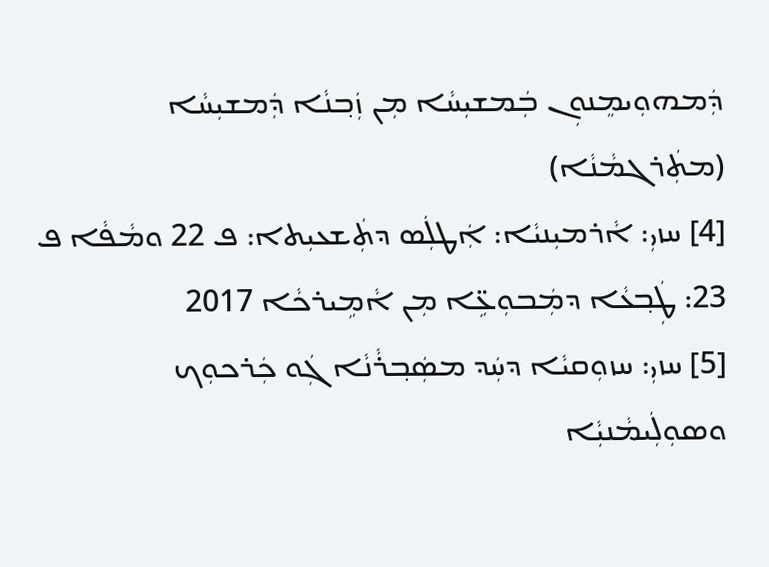ܕܲܡܗܘܼܝܡܸܢܘܼܢ ܒܲܡܫܝܼܚܵܐ ܡܼܢ ܙܲܒ݂ܢܵܐ ܕܲܡܫܝܼܚܵܐ (ܡܬܲܪܓܡܵܢܵܐ)
[4] ܚܙܝܼ: ܐܵܪܡܝܼܢܝܵܐ: ܐܲܛܠܲܣ ܕܬܲܫܥܝܼܬܐ: ܦ 22 ܘܡܵܦܵܐ ܦ 23: ܛܲܒ݂ܥܵܐ ܕܡܲܒܘܼܥܹ̈ܐ ܡܼܢ ܐܵܡܹܝܪܟܵܐ 2017
[5] ܚܙܝܼ: ܚܙܘܼܩܝܵܐ ܕܚܲܕ ܡܣܲܒ݂ܪܵܢܵܐ ܓܲܘ ܟܲܪܟܘܼܟ ܘܣܘܼܠܲܝܡܵܢܝܼܵܐ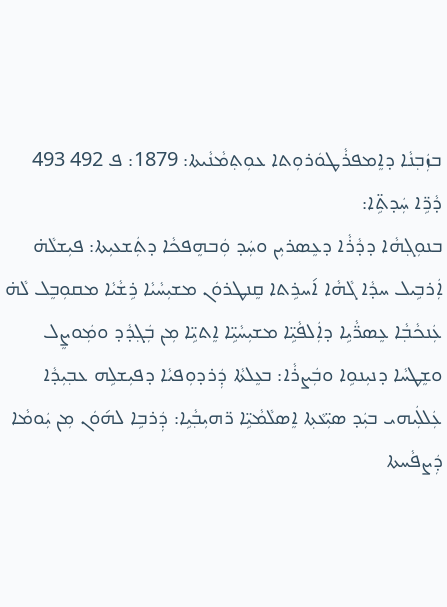ܒܙܲܒ݂ܢܵܐ ܕܐܸܡܦܪܵܛܘܿܪܘܼܬܐ ܥܘܼܬ݂ܡܵܢܵܝܬܐ: 1879: ܦ 492 493
ܕܵܪܹ̈ܐ ܚܲܕܬܹ̈ܐ:
ܒܢܘܼܓ݂ܗܵܐ ܕܕܵܪܵܐ ܕܥܸܣܪܝܼܢ ܘܚܲܕ ܘܲܒܗܸܦܟܵܐ ܕܬܲܫܥܝܼܬܐ: ܦܝܼܫܠܵܗ̇ ܐܲܪܒܹܝܠ ܚܕܵܐ ܓܵܗܵܐ ܐ݇ܚܪܹܬܐ ܩܸܢܛܪܘܿܢ ܡܫܝܼܚܵܝܵܐ ܪܹܫܵܝܵܐ ܡܩܘܼܒܸܠ ܠܵܗ̇ ܥܲܢܟܵܒ݂ܵܐ ܥܸܣܪ̈ܵܝܹܐ ܕܐܲܠܦܵܝܹ̈ܐ ܡܫܝܼܚܵܝܹ̈ܐ ܐܸܬܝܹ̈ܐ ܡܼܢ ܒܲܓ݂ܕܵܕ ܘܡܲܘܨܸܠ ܘܫܸܛܚܵܐ ܕܢܝܼܢܘܹܐ ܘܒܲܨܪܵܐ: ܒܥܸܠܬܵܐ ܕܲܪܕܘܼܦܝܵܐ ܕܦܝܼܫܠܹܗ ܥܒ݂ܝܼܕܵܐ ܥܲܠܠܲܝܗܝ ܒܝܲܕ ܣܝܼ̈ܥܵܬ݂ܐ ܐܸܣܠܵܡܵܝܹ̈ܐ ܪ̈ܗܝܼܒ݂ܵܝܹܐ: ܕܲܪܒܹܐ ܠܗ݇ܘܿܢ ܡܼܢ ܝܲܘܡܵܐ ܕܲܨܦܵܚܬܐ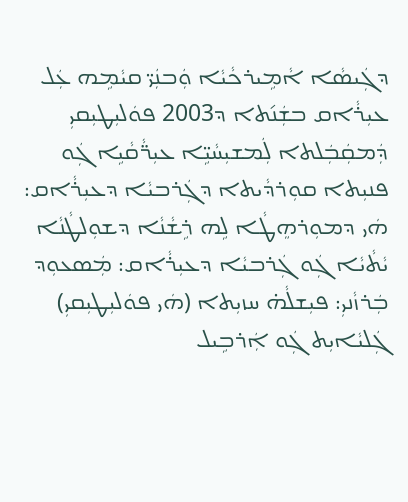ܕܓܲܝܣܵܐ ܐܵܡܹܝܪܟܵܝܵܐ ܘܲܒܢܲܝ̈ ܩܝܵܡܹܗ ܥܲܠ ܥܝܼܪܵܐܩ ܒܫܲܢ݇ܬܐ ܕ2003 ܦܘܿܠܝܼܛܝܼܩܝܼ ܕܲܡܩܲܒܲܠܬܐ ܠܲܡܫܝܼܚܵܝܹ̈ܐ ܥܝܼܪ̈ܵܩܵܝܹܐ ܓܲܘ ܦܢܝܼܬܐ ܩܘܼܪܕܵܝܬܐ ܕܓܲܪܒܝܵܐ ܕܥܝܼܪܵܐܩ: ܗܿܝ ܕܡܘܼܪܗܸܛܵܐ ܠܹܗ ܪܹܫܵܢܵܐ ܕܫܘܼܠܛܵܢܵܐ ܝܵܬܵܝܵܐ ܓܲܘ ܓܲܪܒܝܵܐ ܕܥܝܼܪܵܐܩ: ܡܲܣܥܘܼܕ ܒܲܪܙܵܢܝܼ: ܦܝܼܫܠܵܗ̇ ܚܙܝܼܬܐ (ܗܿܝ ܦܘܿܠܝܼܛܝܼܩܝܼ) ܓܲܠܝܵܐܝܼܬ ܓܲܘ ܐܲܪܒܹܝܠ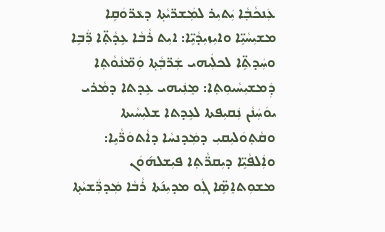ܥܲܢܟܵܒ݂ܵܐ ܝܲܬܝܼܪ ܠܡܲܫܪ̈ܝܵܬ݂ܐ ܕܥܵܪ̈ܘܿܩܹܐ ܡܫܝܼܚܵܝܹ̈ܐ ܘܐܝܼܙܝܼܕܵܝܹ̈ܐ: ܐܝܼܬ ܪܵܒܵܐ ܥܹܕܵܬ݂̈ܐ ܪ̈ܲܒܹܐ ܘܚܲܕܬܹ̈ܐ ܠܟܠܲܝܗܝ ܫܲܪ̈ܒ݂ܵܬ݂ܐ ܘܲܡ̈ܢܵܘܵܬ݂ܐ ܕܲܡܫܝܼܚܵܝܘܼܬ݂ܐ: ܡܸܢܲܝܗܝ ܥܹܕܬܐ ܕܡܵܪܝ ܝܘܿܚܲܢܵܢ ܢܲܩܝܼܦܬܐ ܠܥܹܕܬܐ ܫܠܝܼܚܵܝܬܐ ܘܩܵܬ݂ܘܿܠܝܼܩܝܼ ܕܡܲܕܢܚܵܐ ܕܐܵܬܘܿܪ̈ܵܝܹܐ: ܘܐܲܠܦܵܝܹ̈ܐ ܕܝܼܩܪ̈ܵܬ݂ܐ ܦܝܼܫܠܗ݇ܘܿܢ ܡܫܘܼܬܐܸܣܹ̈ܐ ܓܲܘ ܡܕܝܼܢ݇ܬܐ ܪܵܒܵܐ ܡܲܕܪ̈ܲܫܝܵܬ݂ܐ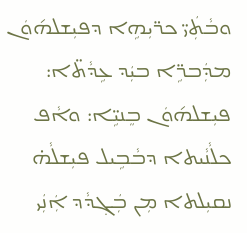ܘܒܵܬܲܝ̈ ܟܪ̈ܝܼܗܹܐ ܕܦܝܼܫܠܗ݇ܘܿܢ ܡܕܲܒܪܹ̈ܐ ܒܝܲܕ ܥܹܕܵܬ̈ܐ: ܦܝܼܫܠܗ݇ܘܿܢ ܒܸܢܝܹ̈ܐ: ܘܐܵܦ ܟܠܵܢܵܝܬܐ ܕܒܵܒܹܝܠ ܦܝܼܫܠܵܗ̇ ܢܩܝܼܠܬܐ ܡܼܢ ܒܲܓ݂ܕܵܕ ܐܲܢܲܝ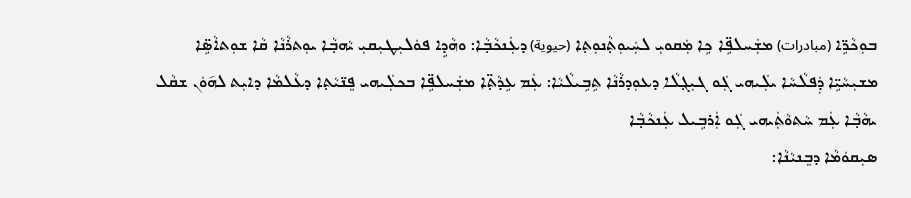ܒܘܼܟܵܪܹ̈ܐ (مبادرات) ܡܫܲܚܠܦܹ̈ܐ ܟܹܐ ܡܲܩܘܝܼ ܠܚܲܝܘܼܬ݂ܵܢܘܼܬ݂ܐ (حيوية) ܕܥܲܢܟܵܒ݂ܵܐ: ܘܗܵܕܹܐ ܦܘܿܠܝܼܛܝܼܩܝܼ ܝܵܗܒ݂ܵܐ ܝܘܼܬܪܵܢܵܐ ܩܵܐ ܫܘܼܬܐܵܣܹ̈ܐ ܡܫܝܼܚܵܝܹ̈ܐ ܕܲܦܠܵܚܵܐ ܝܠܲܝܗܝ ܓܲܘ ܓܝܼܓ݂ܠܵܐ ܕܥܘܼܕܪܵܢܵܐ ܬܹܒܹܝܠܵܝܵܐ: ܥܲܡ ܥܹܕܵܬ݂̈ܐ ܡܫܲܚܠܦܹ̈ܐ ܒܟܠܲܝܗܝ ܦܸܢ̈ܝܵܬ݂ܐ ܕܥܵܠܡܵܐ ܕܐܝܼܬ ܠܗ݇ܘܿܢ ܫܩܵܠ ܝܗܵܒ݂ܵܐ ܥܲܡ ܚܵܬܘܵܬܲܝܗܝ ܓܲܘ ܐܲܪܒܹܝܠ ܥܲܢܟܵܒ݂ܵܐ
ܣܝܼܩܘܿܡܵܐ ܕܒܸܢܝܵܢܵܐ: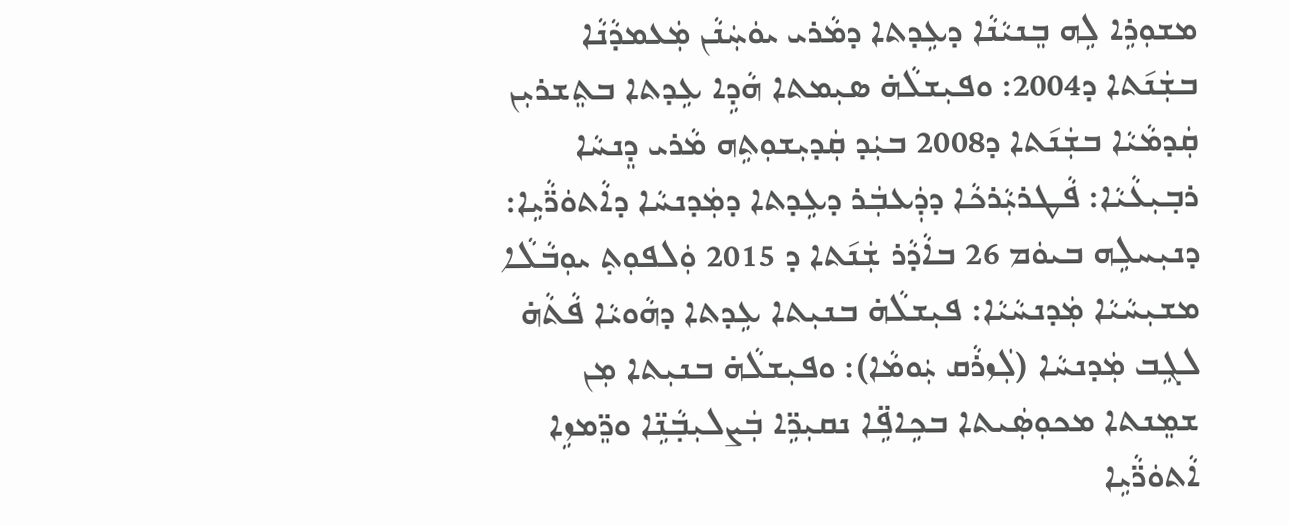ܡܫܘܼܪܹܐ ܠܹܗ ܒܸܢܝܵܢܵܐ ܕܥܹܕܬܐ ܕܡܵܪܝ ܝܘܿܚܲܢܵܢ ܡܲܥܡܕܵܢܵܐ ܒܫܲܢ݇ܬܐ ܕ2004: ܘܦܝܼܫܠܵܗ̇ ܣܝܼܡܬܐ ܗܵܕܹܐ ܥܹܕܬܐ ܒܬܸܫܪܝܼܢ ܩܲܕܡܵܝܵܐ ܒܫܲܢ݇ܬܐ ܕ2008 ܒܝܲܕ ܩܲܕܝܼܫܘܼܬܹܗ ܡܵܪܝ ܕܸܢܚܵܐ ܪܒ݂ܝܼܥܵܝܵܐ: ܦܵܛܪܝܼܵܪܟܵܐ ܕܕܲܥܒܲܪ ܕܥܹܕܬܐ ܕܡܲܕܢܚܵܐ ܕܐܵܬܘܿܪ̈ܵܝܹܐ: ܕܢܝܼܚܠܹܗ ܒܝܘܿܡ 26 ܒܐܵܕܵܪ ܫܲܢ݇ܬܐ ܕ 2015 ܘܲܠܦܘܼܬ݂ ܝܘܼܒܵܠܵܐ ܡܫܝܼܚܵܝܵܐ ܡܲܕܢܚܵܝܵܐ: ܦܝܼܫܠܵܗ̇ ܒܢܝܼܬܐ ܥܹܕܬܐ ܕܗܵܘܝܵܐ ܦܵܬܵܗ̇ ܠܓܹܒ ܡܲܕܢܚܵܐ (ܠܲܙܪܵܩ ܝܲܘܡܵܐ): ܘܦܝܼܫܠܵܗ̇ ܒܢܝܼܬܐ ܡܼܢ ܫܡܸܢܬܐ ܡܟܘܼܣܲܝܬܐ ܒܟܹܐܦܹ̈ܐ ܢܩܝܼܪܹ̈ܐ ܒܲܨܠܝܼܒ݂ܵܢܹ̈ܐ ܘܪܸ̈ܡܙܹܐ ܐܵܬܘܿܪ̈ܵܝܹܐ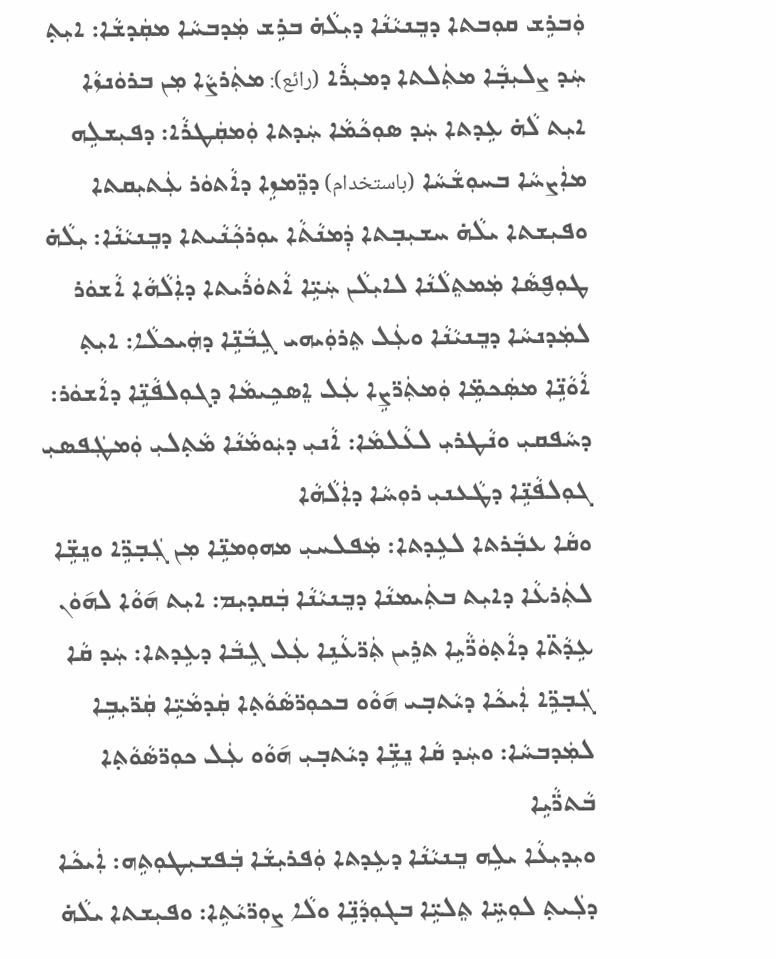ܘܲܒܪܹܫ ܩܘܼܒܬܐ ܕܒܸܢܝܵܢܵܐ ܕܝܼܠܵܗ̇ ܒܪܹܫ ܡܲܕܒܚܵܐ ܡܩܲܕܫܵܐ: ܐܝܼܬ݂ ܚܲܕ ܨܠܝܼܒ݂ܵܐ ܡܬܲܠܬܐ ܕܡܝܼܪܵܐ (رائع): ܡܬܲܪܨܵܐ ܡܼܢ ܒܪܘܿܢܙܵܐ
ܐܝܼܬ ܠܵܗ̇ ܥܹܕܬܐ ܚܲܕ ܣܘܼܟܵܡܵܐ ܚܲܕܬܐ ܘܲܡܩܲܛܪܵܐ: ܕܦܝܼܫܠܹܗ ܡܐܲܨܚܵܐ ܒܚܘܼܫܵܚܵܐ (باستخدام) ܕܪܸ̈ܡܙܹܐ ܕܐܵܬܘܿܪ ܥܲܬܝܼܩܬܐ ܘܦܝܼܫܬܐ ܝܠܵܗ̇ ܚܫܝܼܒ݂ܬܐ ܕܲܡܢܵܬܵܐ ܝܘܼܪܟ݂ܵܢܵܝܬܐ ܕܒܸܢܝܵܢܵܐ: ܝܼܠܵܗ̇ ܛܘܼܦ̮ܣܵܐ ܡܲܡܬܸܠܵܢܵܐ ܠܐܝܼܠܵܢ ܚܲܝܹ̈ܐ ܐܵܬܘܿܪܵܝܬܐ ܕܐܲܠܵܗܵܐ ܐܵܫܘܿܪ ܠܡܲܕܢܚܵܐ ܕܒܸܢܝܵܢܵܐ ܘܥܲܠ ܬܸܪܘܲܝܗܝ ܓܹܒܵܢܹ̈ܐ ܕܗܲܝܟܠܵܐ: ܐܝܼܬ݂ ܐܵܘܵܢܹ̈ܐ ܡܣܲܟܡܹ̈ܐ ܘܲܡܬܲܪ̈ܨܹܐ ܥܲܠ ܐܸܣܟܹܝܡܵܐ ܕܓܘܼܠܦܵܢܹ̈ܐ ܕܐܵܫܘܿܪ: ܕܚܵܦܩܝܼ ܘܢܵܛܪܝܼ ܠܥܵܠܡܵܐ: ܐܵܢܝܼ ܕܝܲܘܡܵܢܵܐ ܡܵܬ݂ܠܝܼ ܘܲܡܛܲܦܣܝܼ ܓܘܼܠܦܵܢܹ̈ܐ ܕܛܵܥܢܝܼ ܪܘܼܚܵܐ ܕܐܲܠܵܗܵܐ
ܘܩܵܐ ܥܒ݂ܵܪܬܐ ܠܥܹܕܬܐ: ܡܲܦܠܚܝܼ ܡܗܘܼܡܢܹ̈ܐ ܡܼܢ ܓܲܒ݂ܪܹ̈ܐ ܘܢܸܫܹ̈ܐ ܠܬܲܪܥܵܐ ܕܐܝܼܬ ܒܬܲܝܡܢܵܐ ܕܒܸܢܝܵܢܵܐ ܒܲܩܕܝܼܡ: ܐܝܼܬ ܗ݇ܘܵܐ ܠܗ݇ܘܿܢ ܥܹܕܵܬ̈ܐ ܕܐܵܬ݂ܘܿܪ̈ܵܝܹܐ ܬܪܹܝܢ ܬܲܪ̈ܥܵܢܹܐ ܥܲܠ ܓܹܒܵܐ ܕܥܹܕܬܐ: ܚܲܕ ܩܵܐ ܓܲܒ݂ܪܹ̈ܐ ܐܲܝܟܵܐ ܕܝܵܬܒ݂ܝ ܗ݇ܘܵܘ ܒܟܘܼܪ̈ܣܵܘܵܬ݂ܐ ܩܲܕܡܵܝܹ̈ܐ ܩܲܪ̈ܝܼܒܹܐ ܠܡܲܕܒܚܵܐ: ܘܚܲܕ ܩܵܐ ܢܸܫܹ̈ܐ ܕܝܵܬܒ݂ܝܼ ܗ݇ܘܵܘ ܥܲܠ ܟܘܼܪ̈ܣܵܘܵܬ݂ܐ ܒܵܬܪ̈ܵܝܹܐ
ܘܝܼܕܝܼܥܵܐ ܝܠܹܗ ܒܸܢܝܵܢܵܐ ܕܥܹܕܬܐ ܘܲܦܪܝܼܫܵܐ ܒܲܦܫܝܼܛܘܼܬܹܗ: ܐܲܝܟܵܐ ܕܠܲܝܬ݂ ܠܘܼܚܹ̈ܐ ܬܸܠܝܹ̈ܐ ܒܓܘܼܕܵܢܹ̈ܐ ܘܠܵܐ ܨܘܼܪ̈ܝܵܬܹܐ: ܘܦܝܼܫܬܐ ܝܠܵܗ̇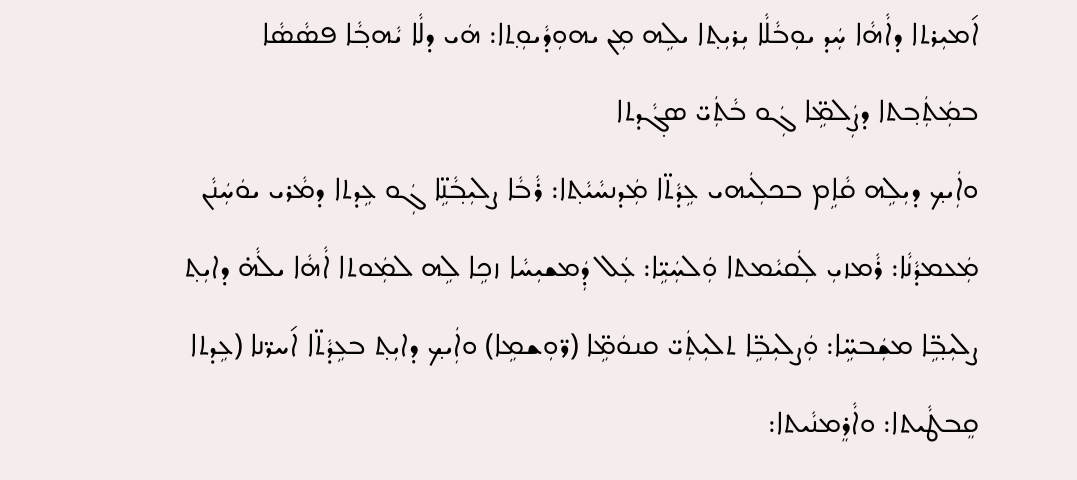ܐ݇ܡܝܼܪܬܐ ܕܐܵܗܵܐ ܚܲܕ ܝܘܼܒܵܠܵܐ ܝܼܪܝܼܬ݂ܐ ܝܠܹܗ ܡܼܢ ܝܗܘܼܕܵܝܘܼܬ݂ܐ: ܗܿܝ ܕܠܵܐ ܝܵܗܒ݂ܵܐ ܦܣܵܣܵܐ ܒܡܲܬܲܒ݂ܬܐ ܕܨܲܠܡܹ̈ܐ ܓܲܘ ܒܵܬܲܝ̈ ܣܓ݂ܵܕܬܐ
ܘܐܲܝܟ݂ ܕܝܼܠܹܗ ܩܵܐܹܡ ܒܟܠܲܝܗܝ ܥܹܕܵܬ̈ܐ ܡܲܕܢܚܵܝܵܬ݂ܐ: ܪܵܒܵܐ ܨܠܝܼܒ݂ܵܢܹ̈ܐ ܓܲܘ ܥܹܕܬܐ ܕܡܵܪܝ ܝܘܿܚܲܢܵܢ ܡܲܥܡܕܵܢܵܐ: ܪܵܡܙܝܼ ܠܲܩܝܵܡܬܐ ܘܲܠܚܲܝܹ̈ܐ: ܥܲܠ ܕܲܡܫܝܼܚܵܐ ܙܟܹܐ ܠܹܗ ܠܡܲܘܬܐ ܐܵܗܵܐ ܝܠܵܗ̇ ܕܐܝܼܬ݂ ܨܠܝܼܒ݂ܹ̈ܐ ܡܫܲܒܚܹ̈ܐ: ܘܲܨܠܝܼܒܹ̈ܐ ܬܠܝܼܬܲܝ̈ ܩܢܘܿܡܹ̈ܐ (ܪ̈ܘܼܫܡܹܐ) ܘܐܲܝܟ݂ ܕܐܝܼܬ݂ ܒܥܹܕܵܬ̈ܐ ܐ݇ܚܪ̈ܢܐ (ܥܹܕܬܐ ܩܸܒܛܵܝܬܐ: ܘܐܵܪܸܡܢܵܝܬܐ: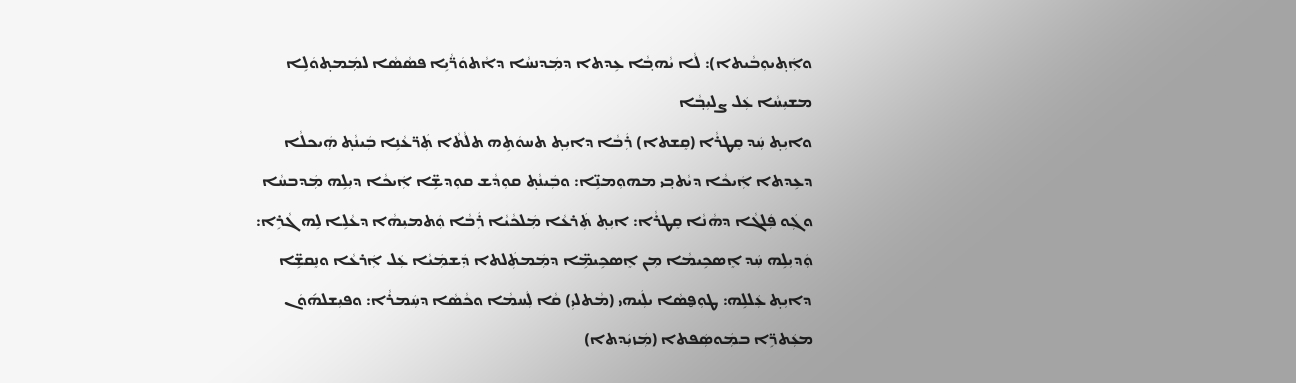ܘܐܲܬ݂ܝܘܼܒܵܝܬܐ): ܠܵܐ ܝܵܗܒ݂ܵܐ ܥܹܕܬܐ ܕܡܲܕܢܚܵܐ ܕܐܵܬܘܿܪ̈ܵܝܹܐ ܦܣܵܣܵܐ ܠܡܲܡܬ݂ܘܿܠܹܐ ܡܫܝܼܚܵܐ ܥܲܠ ܨܠܝܼܒ݂ܵܐ
ܘܐܝܼܬ݂ ܚܲܕ ܩܸܛܪܵܐ (ܩܸܫܬܐ) ܪܲܒܵܐ ܕܐܝܼܬ݂ ܬܚܘܿܬܹܗ ܬܠܵܬܵܐ ܬܲܪ̈ܥܵܢܹܐ ܒܲܝܢܵܬ݂ ܗܲܝܟܠܵܐ ܕܥܹܕܬܐ ܐܲܝܟܵܐ ܕܝܵܬܒ݂ܝ ܡܗܘܼܡܢܹ̈ܐ: ܘܒܲܝܢܵܬ݂ ܩܘܼܕܵܫ ܩܘܼܕܫܹ̈ܐ ܐܲܝܟܵܐ ܕܝܼܠܹܗ ܡܲܕܒܚܵܐ ܘܓܲܘ ܦܲܠܓܵܐ ܕܗܵܢܵܐ ܩܸܛܪܵܐ: ܐܝܼܬ݂ ܬܲܪܥܵܐ ܡܲܠܟܵܝܵܐ ܪܲܒܵܐ ܘܲܬܡܝܼܗܵܐ ܕܥܵܠܹܐ ܠܹܗ ܓܵܪܹܐ: ܘܲܕܝܼܠܹܗ ܚܲܕ ܐܸܣܟܹܝܡܵܐ ܡܼܢ ܐܸܣܟܹܝܡܹ̈ܐ ܕܡܲܡܬܲܠܬܐ ܕܲܫܡܲܝܵܐ ܥܲܠ ܐܲܪܥܵܐ ܘܢܸܩܫܹ̈ܐ ܕܐܝܼܬ݂ ܥܲܠܠܹܗ: ܛܘܼܦ̮ܣܵܐ ܝܠܲܝܗܝ (ܡܵܬܠܝܼ) ܩܵܐ ܠܲܚܡܵܐ ܘܟܵܣܵܐ ܕܚܲܡܪܵܐ: ܘܦܝܼܫܠܗ݇ܘܿܢ ܡܥܲܬܪܹ̈ܐ ܒܡܲܘܣܲܦܬܐ (ܡܲܙܝܲܕܬܐ)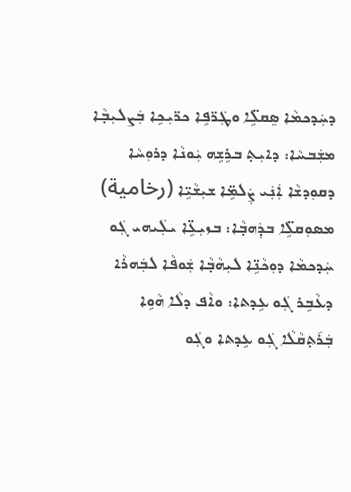ܕܚܲܕܟܡܵܐ ܣܸܩܠܹ̈ܐ ܘܛܲܪ̈ܦܹܐ ܟܪ̈ܝܼܟܹܐ ܒܲܨܠܝܼܒ݂ܵܐ ܡܫܲܒܚܵܐ: ܕܐܝܼܬ݂ ܒܪܹܫܹܗ ܝܲܘܢܵܐ ܕܪܘܼܚܵܐ ܕܩܘܼܕܫܵܐ ܐܲܢܲܝ ܨܲܠܡܹ̈ܐ ܫܝܼܫܵܝܹ̈ܐ (رخامية) ܡܣܘܼܩܠܹ̈ܐ ܒܕܲܗܒ݂ܵܐ: ܒܙܝܼܥܹ̈ܐ ܝܠܲܝܗܝ ܓܲܘ ܚܲܕܟܡܵܐ ܕܘܼܟܵܢܹ̈ܐ ܠܝܼܗܵܒ݂ܵܐ ܫܲܘܦܵܐ ܠܒܲܗܪܵܐ ܕܥܵܒܹܪ ܓܲܘ ܥܹܕܬܐ: ܘܐܵܦ ܕܠܵܐ ܗܵܘܹܐ ܒܲܪ݇ܬ݂ܩܵܠܵܐ ܓܲܘ ܥܹܕܬܐ ܘܓܲܘ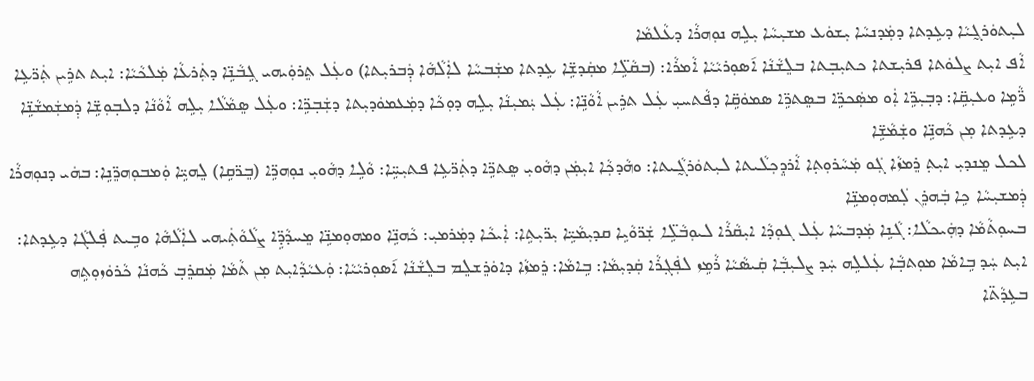ܠܝܼܬܘܿܪܓ̰ܝܵܐ ܕܥܹܕܬܐ ܕܡܲܕܢܚܵܐ ܝܼܫܘܿܥ ܡܫܝܼܚܵܐ ܝܼܠܹܗ ܢܘܼܗܪܵܐ ܕܥܵܠܡܵܐ
ܐܵܦ ܐܝܼܬ ܨܠܘܿܬܐ ܦܪܝܼܫܬܐ ܟܬܝܼܒ݂ܬܐ ܒܠܸܫܵܢܵܐ ܐ݇ܣܘܼܪܝܵܝܵܐ ܐܵܡܪܵܐ: (ܒܩܵܠܹ̈ܐ ܡܩܲܕܫܹ̈ܐ ܥܹܕܬܐ ܡܫܲܒܚܵܐ ܠܐܲܠܵܗܵܐ ܕܲܒܪܝܼܬܐ) ܘܥܲܠ ܬܸܪܘܲܝܗܝ ܓܹܒܵܢܹ̈ܐ ܕܬܲܪܥܵܐ ܡܲܠܟܵܝܵܐ: ܐܝܼܬ ܬܪܹܝܢ ܬܲܪ̈ܥܹܐ ܪ̈ܵܡܹܐ ܘܥܝܼܩܹ̈ܐ: ܕܒ݂ܝܼܪܹ̈ܐ ܐܲܘ ܡܣܲܟܪܹ̈ܐ ܒܣܸܬܪܹ̈ܐ ܣܡܘܿܩܹ̈ܐ ܕܦܵܬܚܝܼ ܥܲܠ ܬܪܹܝܢ ܐܵܘܵܢܹ̈ܐ: ܥܲܠ ܝܲܡܝܼܢܵܐ ܝܼܠܹܗ ܕܘܼܟܵܐ ܕܡܲܥܡܘܿܕܝܼܬܐ ܕܫܲܒ݂ܪܹ̈ܐ: ܘܥܲܠ ܣܸܡܵܠܵܐ ܝܼܠܹܗ ܐܵܘܵܢܵܐ ܕܠܒ݂ܘܼܫܹ̈ܐ ܕܲܡܫܲܡܫܵܢܹ̈ܐ ܕܥܹܕܬܐ ܡܼܢ ܟܵܗܢܹ̈ܐ ܘܫܲܡܵܫܹ̈ܐ
ܠܟܠ ܡܸܢܕܝܼ ܐܝܼܬ݂ ܪܸܡܙܵܐ ܓܲܘ ܡܲܚܵܪܘܼܬ݂ܐ ܐܵܪܕܸܟ݂ܠܵܝܬܐ ܠܝܼܬܘܿܪܓ̰ܵܝܬܐ: ܘܗܵܕܟ݂ܵܐ ܐܝܼܡܲܢ ܕܗܵܘܝܼ ܣܸܬܪܹ̈ܐ ܕܬܲܪ̈ܥܹܐ ܦܬܝܼܚܹ̈ܐ: ܘܵܠܹܐ ܕܗܵܘܝܼ ܢܘܼܗܪܹ̈ܐ (ܒܸܪ̈ܩܹܐ) ܠܸܗܝܹ̈ܐ ܘܲܡܒܘܼܗܪܸ̈ܢܹܐ: ܒܗܿܝ ܕܢܘܼܗܪܵܐ ܕܲܡܫܝܼܚܵܐ ܟܹܐ ܒܲܗܪܸܢ ܠܲܡܗܘܼܡܢܹ̈ܐ
ܒܚܘܼܬܵܡܵܐ ܕܗܲܝܟܠܵܐ: ܓܵܢܹܐ ܡܲܕܒܚܵܐ ܥܲܠ ܓܘܼܕܵܐ ܐܝܼܩܵܪܵܐ ܠܝܘܼܒܵܠܹ̈ܐ ܫܲܪ̈ܘܵܝܹܐ ܩܕܝܼܡܵܝܹ̈ܐ ܝܼܪ̈ܝܼܬܹܐ: ܐܲܝܟܵܐ ܕܡܲܪܡܝܼ: ܟܵܗܢܹ̈ܐ ܘܡܗܘܼܡܢܹ̈ܐ ܡܸܚܕܵܕܹ̈ܐ ܨܠܵܘܵܬܲܝܗܝ ܠܐܲܠܵܗܵܐ ܘܒܹܝܬ ܦܲܠܓܵܐ ܕܥܹܕܬܐ: ܐܝܼܬ ܚܲܕ ܒܹܐܡܵܐ ܡܘܼܬܒ݂ܵܐ ܥܲܠܠܹܗ ܚܲܕ ܨܠܝܼܒ݂ܵܐ ܩܲܝܣܵܝܵܐ ܪܵܡܹܙ ܠܦܲܓ݂ܪܵܐ ܩܲܕܝܼܡܵܐ: ܒܹܐܡܵܐ: ܪܸܡܙܵܐ ܕܐܘܿܪܸܫܠܸܡ ܒܠܸܫܵܢܵܐ ܐ݇ܣܘܼܪܝܵܝܵܐ: ܘܲܥܝܵܕܵܐܝܼܬ ܡܼܢ ܬܵܡܵܐ ܡܲܩܪܸܒ݂ ܟܵܗܢܵܐ ܟܵܪܘܿܙܘܼܬܹܗ
ܒܥܹܕܵܬ̈ܐ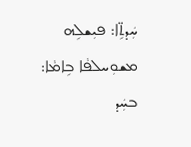ܚܲܕܬܹ̈ܐ: ܦܝܼܫܠܹܗ ܡܫܘܼܚܠܦܵܐ ܒܹܐܡܵܐ: ܒܚܲܕ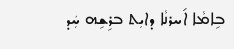ܒܹܐܡܵܐ ܐ݇ܚܪܢܵܐ ܕܐܝܼܬ ܒܪܹܫܹܗ ܚܲܕ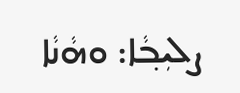ܨܠܝܼܒ݂ܵܐ: ܘܗܵܢܵܐ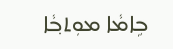ܒܹܐܡܵܐ ܡܘܼܬܒ݂ܵܐ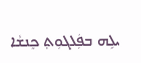ܝܠܹܗ ܒܦܲܠܓܘܼܬ݂ ܟܸܢܫܵܐ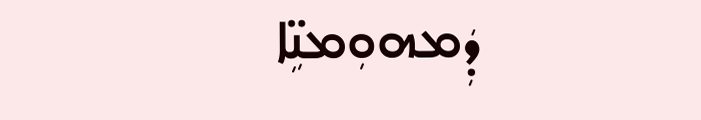ܕܲܡܗܘܼܡܢܹ̈ܐ